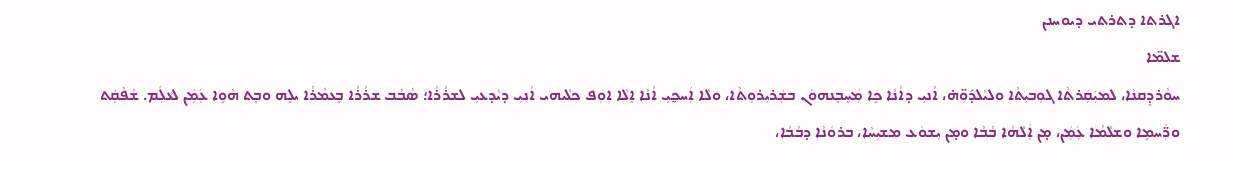ܐܓܪܬ‌ܐ ܕܬܪܬܝ ܕܝܘܚܢܢ
ܫܠܡ̈ܐ
ܚܘܵܪܕܸܩܢܵܐ، ܠܡܝܲܩܲܪܬܵ‌ܐ ܓܘܼܒܝܼܬܵ‌ܐ ܘܠܝܵܠܕ݇ܘܼ̈ܗ̇، ܐܵܢܝܼ ܕܐܵܢܵܐ ܟܹܐ ܡܲܚܸܒܸܢܗܘܿܢ ܒܫܲܪܝܼܪܘܼܬܵ‌ܐ، ܘܠܵܐ ܐܲܚܟ̰ܝܼ ܐܵܢܵܐ ܐܸܠܵܐ ܐܘܼܦ ܟܠܵܝܗ‌ܝ ܐܵܢܝܼ ܕܝܵܕܥܝܼ ܠܫܪܵܪܵܐ؛ ܣܵܒܵܒ ܫܪܵܪܵܐ ܒܸܥܡܵܪܵܐ ܝܠܹܗ ܘܒܸܬ ܗܵܘܹܐ ܥܲܡܲܢ ܠܥܵܠܲܡ. ܫܵܦܵܩܲܬ ܘܪ̈ܲܚܡܹܐ ܘܫܠܵܡܵܐ ܥܲܡܲܢ، ܡ̣ܢ ܐܲܠܵܗܵܐ ܒܵܒܵܐ ܘܡ̣ܢ ܝܼܫܘܿܥ ܡܫܝܼܚܵܐ، ܒܪܘܿܢܵܐ ܕܒܵܒܵܐ،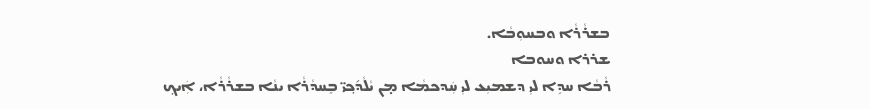ܒܫܪܵܪܵܐ ܘܒܚܘܼܒܵܐ.
ܫܪܪܐ ܘܚܘܒܐ
ܪܵܒܵܐ ܚܕܹܐ ܠܝܼ ܕܫܡܝܼܥ ܠܝܼ ܚܲܕܟܡܵܐ ܡ̣ܢ ܝܵܠܵܕ݇ܟ݂ܝ̈ ܒܸܚܕܵܪܵܐ ܝܢܵܐ ܒܫܪܵܪܵܐ، ܐܲܝܟ݂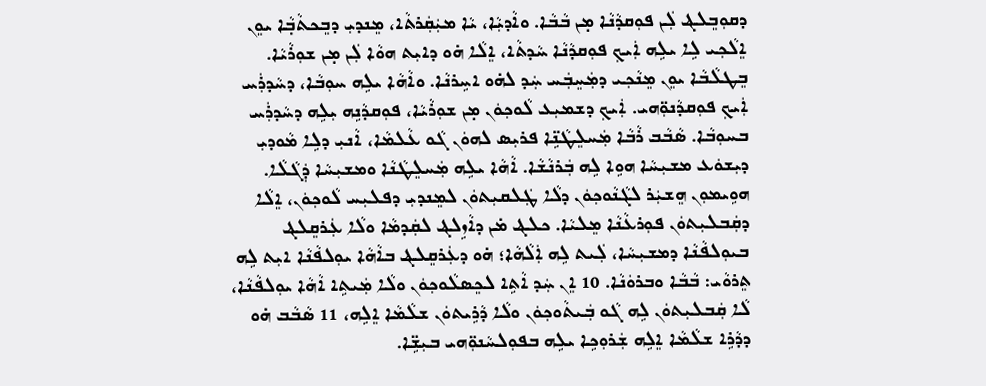ܕܩܘܼܒܸܠܔ ܠܲܢ ܦܘܼܩܕܵܢܵܐ ܡ̣ܢ ܒܵܒܵܐ. ܘܐܵܕܝܼܵܐ، ܝܵܐ ܡܝܲܩܲܪܬܵ‌ܐ، ܡܸܢܕܝܼ ܕܒܸܟܬܵܒ݂ܵܐ ܝܘܸܢ ܐܸܠܵܟ݂ܝ ܠܹܐ ܝܠܹܗ ܐܲܝܟ݂ ܦܘܼܩܕܵܢܵܐ ܚܵܕܬܵ‌ܐ، ܐܸܠܵܐ ܗ̇ܘ ܕܐܝܼܬ ܗܘܵܐ ܠܲܢ ܡ̣ܢ ܫܘܼܪܵܝܵܐ. ܒܸܛܠܵܒܵܐ ܝܘܸܢ ܡܸܢܵܟ݂ܝ ܕܡܲܚܸܒܲܚ ܚܲܕ ܠܗ̇ܘ ܐܚܹܪܢܵܐ. ܘܐܵܗܵܐ ܝܠܹܗ ܚܘܼܒܵܐ، ܕܚܵܕܪܲܚ ܐܲܝܟ݂ ܦܘܼܩܕܵܢܘܼ̈ܗ‌ܝ. ܐܲܝܟ݂ ܕܫܡܝܼܥ ܠܵܘܟ݂ܘܿܢ ܡ̣ܢ ܫܘܼܪܵܝܵܐ، ܦܘܼܩܕܵܢܹܗ ܝܼܠܹܗ ܕܚܵܕܪܲܚ ܒܚܘܼܒܵܐ. ܣܵܒܵܒ ܪܵܒܵܐ ܡܲܚܠܸܛܵܢܹ̈ܐ ܦܪܝܼܣ ܠܗܘܿܢ ܓܵܘ ܥܵܠܡܵܐ، ܐܵܢܝܼ ܕܠܹܐ ܡܵܘܕܝܼ ܕܝܼܫܘܿܥ ܡܫܝܼܚܵܐ ܗܘܹܐ ܠܹܗ ܒܲܪܢܵܫܵܐ. ܐܵܗܵܐ ܝܠܹܗ ܡܲܚܠܸܛܵܢܵܐ ܘܡܫܝܼܚܵܐ ܕܲܓܵܠܵܐ. ܗܘܹܝܡܘܼܢ ܗܸܫܝܲܪ ܠܓܵܢܵܘܟ݂ܘܿܢ ܕܠܵܐ ܛܲܠܩܝܼܬܘܿܢ ܠܡܸܢܕܝܼ ܕܦܠܝܼܚ ܠܵܘܟ݂ܘܿܢ، ܐܸܠܵܐ ܕܩܲܒܠܝܼܬܘܿܢ ܦܘܼܪܥܵܢܵܐ ܡܸܠܝܵܐ. ܟܠܔ ܡ̇ܢ ܕܐܵܙܹܠܔ ܠܩܲܕܡܵܐ ܘܠܵܐ ܥܲܪܩܸܠܔ ܒܝܘܼܠܦܵܢܵܐ ܕܡܫܝܼܚܵܐ، ܠܲܝܬ ܠܹܗ ܐܲܠܵܗܵܐ؛ ܗ̇ܘ ܕܥܲܪܩܸܠܔ ܒܐܵܗܵܐ ܝܘܼܠܦܵܢܵܐ ܐܝܼܬ ܠܹܗ ܬܸܪܘܵܝ: ܒܵܒܵܐ ܘܒܪܘܿܢܵܐ. 10 ܐܸܢ ܚܲܕ ܐܵܬܹ‌ܐ ܠܟܸܣܠܵܘܟ݂ܘܿܢ ܘܠܵܐ ܡܲܝܬܹ‌ܐ ܐܵܗܵܐ ܝܘܼܠܦܵܢܵܐ، ܠܵܐ ܩܲܒܠܝܼܬܘܿܢ ܠܹܗ ܓܵܘ ܒܲܝܬܵܘܟ݂ܘܿܢ ܘܠܵܐ ܕܵܪܹܝܬܘܿܢ ܫܠܵܡܵܐ ܐܸܠܹܗ، 11 ܣܵܒܵܒ ܗ̇ܘ ܕܕܵܪܹܐ ܫܠܵܡܵܐ ܐܸܠܹܗ ܫܲܪܘܼܟܹܐ ܝܠܹܗ ܒܦܘܼܠܚܵܢܘܼ̈ܗ‌ܝ ܒܝܼܫܹ̈ܐ.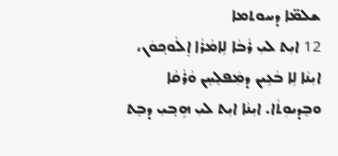ܫܠܡ̈ܐ ܕܚܘܬܡܐ
12 ܐܝܼܬ ܠܝܼ ܪܵܒܵܐ ܠܹܐܡܵܪܵܐ ܐܸܠܵܘܟ݂ܘܿܢ، ܐܝܼܢܵܐ ܠܹܐ ܒܵܥܹܝܢ ܕܡܲܦܠܸܚܸܢ ܘܵܪܵܩܵܐ ܘܒܸܕܝܘܼܬܵ‌ܐ. ܐܝܼܢܵܐ ܐܝܼܬ ܠܝܼ ܗܹܒ݂ܝܼ ܕܒܸܬ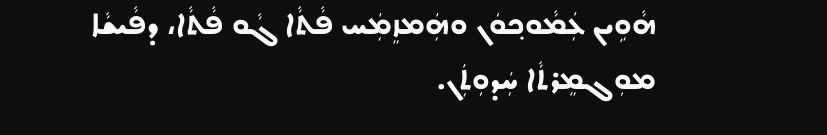ܗܵܘܹܝܢ ܥܲܡܵܘܟ݂ܘܿܢ ܘܗܲܡܙܸܡܲܚ ܦܵܬܵ‌ܐ ܓܵܘ ܦܵܬܵ‌ܐ، ܕܦܵܝܫܵܐ ܡܘܼܓܡܸܪܬܵ‌ܐ ܚܲܕܘܼܬܲܢ.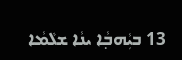13 ܒܝܼܵܗܒ݂ܵܐ ܝܢܵܐ ܫܠܵܡܵܐ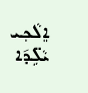ܐܸܠܵܟ݂ܝ ܝܵܠܹ̈ܕ݇ܐ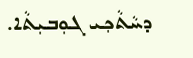ܕܚܵܬܵܟ݂ܝ ܓܘܼܒܝܼܬܵ‌ܐ.